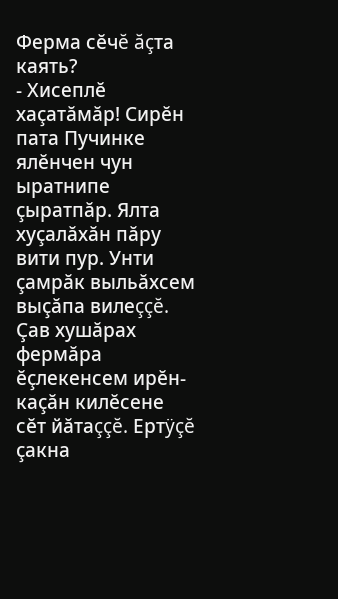Ферма сĕчĕ ăçта каять?
- Хисеплĕ хаçатăмăр! Сирĕн пата Пучинке ялĕнчен чун ыратнипе çыратпăр. Ялта хуçалăхăн пăру вити пур. Унти çамрăк выльăхсем выçăпа вилеççĕ. Çав хушăрах фермăра ĕçлекенсем ирĕн-каçăн килĕсене сĕт йăтаççĕ. Ертÿçĕ çакна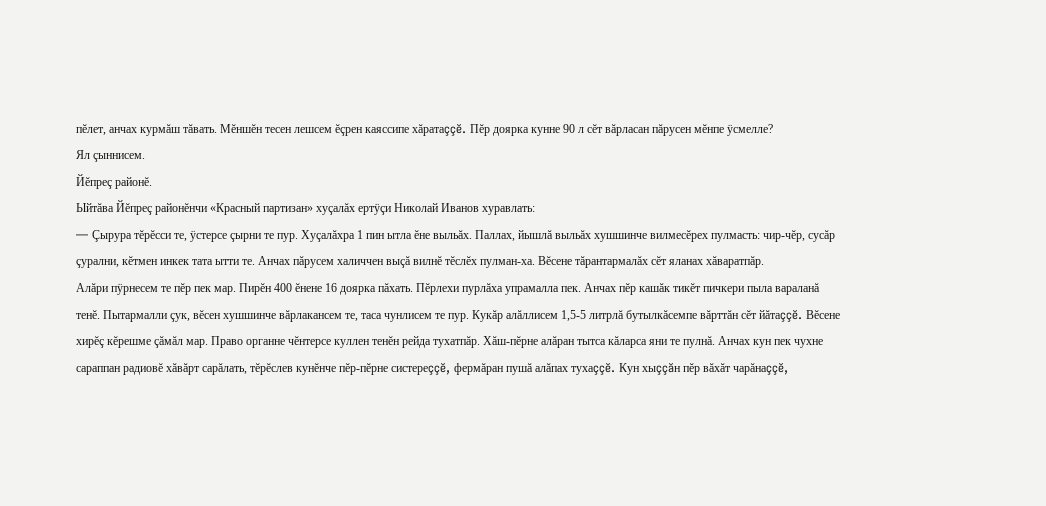пĕлет, анчах курмăш тăвать. Мĕншĕн тесен лешсем ĕçрен каяссипе хăратаççĕ. Пĕр доярка кунне 90 л сĕт вăрласан пăрусен мĕнпе ÿсмелле?
Ял çыннисем.
Йĕпреç районĕ.
Ыйтăва Йĕпреç районĕнчи «Красный партизан» хуçалăх ертÿçи Николай Иванов хуравлать:
— Çырура тĕрĕсси те, ÿстерсе çырни те пур. Хуçалăхра 1 пин ытла ĕне выльăх. Паллах, йышлă выльăх хушшинче вилмесĕрех пулмасть: чир-чĕр, сусăр çурални, кĕтмен инкек тата ытти те. Анчах пăрусем халиччен выçă вилнĕ тĕслĕх пулман-ха. Вĕсене тăрантармалăх сĕт яланах хăваратпăр.
Алăри пÿрнесем те пĕр пек мар. Пирĕн 400 ĕнене 16 доярка пăхать. Пĕрлехи пурлăха упрамалла пек. Анчах пĕр кашăк тикĕт пичкери пыла вараланă тенĕ. Пытармалли çук, вĕсен хушшинче вăрлакансем те, таса чунлисем те пур. Кукăр алăллисем 1,5-5 литрлă бутылкăсемпе вăрттăн сĕт йăтаççĕ. Вĕсене хирĕç кĕрешме çăмăл мар. Право органне чĕнтерсе куллен тенĕн рейда тухатпăр. Хăш-пĕрне алăран тытса кăларса яни те пулнă. Анчах кун пек чухне сараппан радиовĕ хăвăрт сарăлать, тĕрĕслев кунĕнче пĕр-пĕрне систереççĕ, фермăран пушă алăпах тухаççĕ. Кун хыççăн пĕр вăхăт чарăнаççĕ,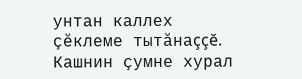унтан каллех çĕклеме тытăнаççĕ. Кашнин çумне хурал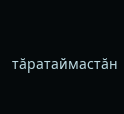тăратаймастăн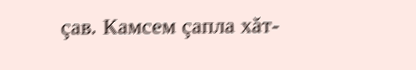çав. Камсем çапла хăт-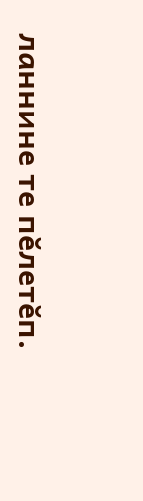ланнине те пĕлетĕп.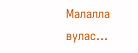Малалла вулас...